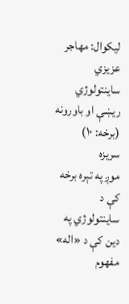لیکوال: مهاجر عزیزي
ساينتولوژي ريښې او باورونه (برخه: ۱۰)
سریزه
موږ په تېره برخه کې د ساینتولوژي په دین کې د «اله» مفهوم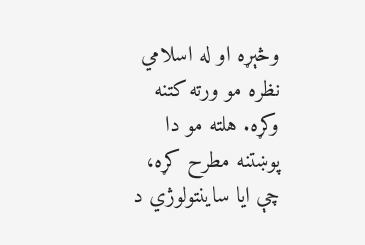وڅېړه او له اسلامي نظره مو ورته کتنه وکړه. هلته مو دا پوښتنه مطرح کړه، چې ایا ساینتولوژي د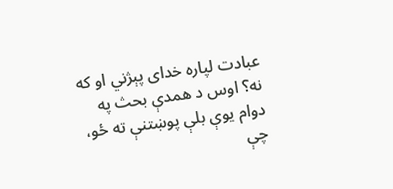عبادت لپاره خدای پېژني او که نه؟ اوس د همدې بحث په دوام یوې بلې پوښتنې ته ځو، چې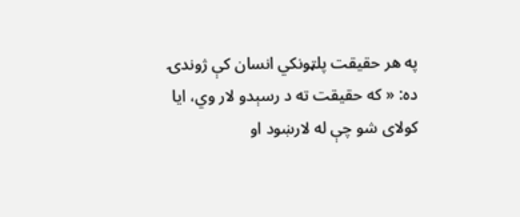په هر حقیقت ‌پلټونکي انسان کې ژوندۍ ده: « که حقیقت ته د رسېدو لار وي، ایا کولای شو چې له لارښود او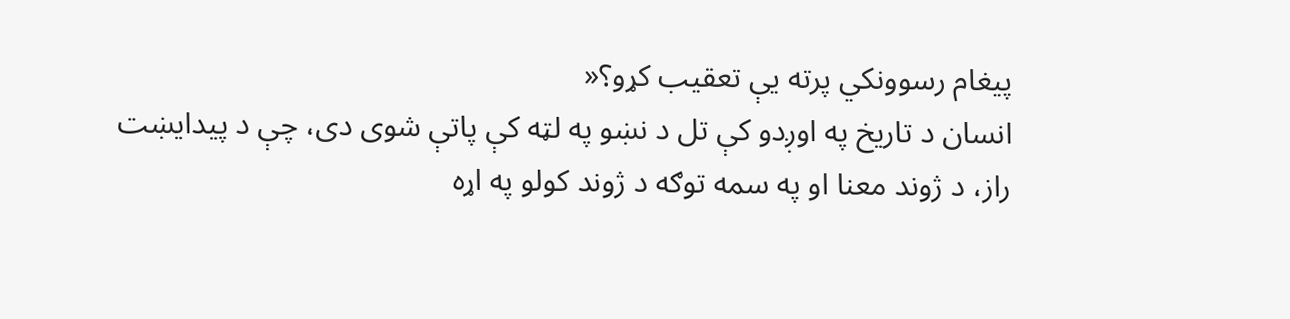پیغام ‌رسوونکي پرته یې تعقیب کړو؟«
انسان د تاریخ په اوږدو کې تل د نښو په لټه کې پاتې شوی دی، چې د پیدایښت راز، د ژوند معنا او په سمه توګه د ژوند کولو په اړه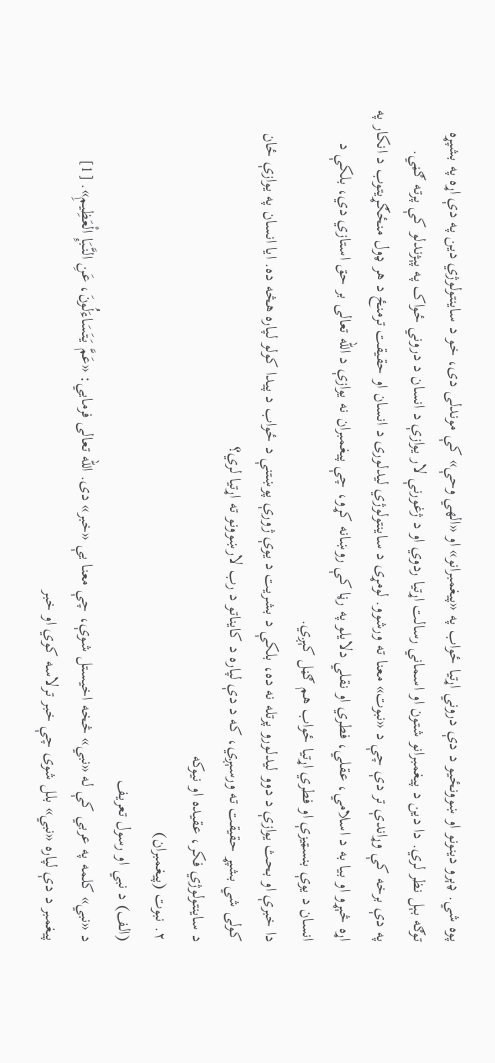پوه شي. ډېرو دینونو او ښوونځيو د دې دروني اړتیا ځواب په «پيغمبرانو» او «الهي وحې» کې موندلی دی، خو د ساینتولوژي دین په دې اړه په بشپړه توګه بېل نظر لري. دا دین د پيغمبرانو شتون او اسماني رسالت اړتیا ردوي او د ژغورنې لار یوازې د انسان د دروني ځواک په پېژندلو کې پرته ګڼي.
په دې برخه کې وړاندې تر دې چې د «نبوت» معنا ته ورشوو. لومړی د ساینتولوژي لیدلوری د انسان او حقیقت ترمنځ د هر ډول منځګړيتوب د انکار په اړه څېړو او بیا به د اسلامي، عقلي، فطري او نقلي دلایلو په رڼا کې روښانه کړو، چې پیغمبران نه یوازې د الله تعالی بر حق استازي دي، بلکې د انسان د یوې بنسټیزې او فطري اړتیا ځواب هم ګڼل کېږي.
دا خبرې او بحث یوازې د دوو لیدلورو پرتله نه ده، بلکې د بشریت د یوې ژورې پوښتنې د ځواب د پیدا کولو لپاره هڅه ده. ایا انسان په یوازې ځان کولی شي بشپړ حقیقت ته ورسېږي، که د دې لپاره د کایناتو د رب لارښوونو ته اړتیا لري؟
د ساینتولوژي فکر، عقیده او نیوکه
۲. نبوت (پیغمبران)
(الف) د نبي او رسول تعریف
د «نبي» کلمه په عربي کې له «نبي» څخه اخیستل شوې، چې معنا یې «خبر» دی. الله تعالی فرمایي: «عَمَّ يَتَسَاءَلُونَ، عَنِ النَّبَإِ الْعَظِيمِ». [1]
پیغمبر د دې لپاره «نبي» بلل شوی چې خبر ترلاسه کوي او خبر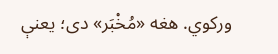ورکوي. هغه «مُخْبَر» دی؛ یعنې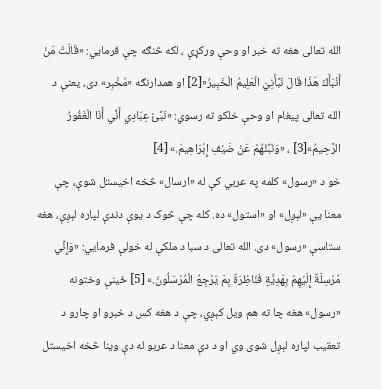الله تعالی هغه ته خبر او وحې ورکړې ، لکه څنګه چې فرمایي: «قَالَتْ مَنْ أَنْبَأَكَ هَذَا قَالَ نَبَّأَنِيَ الْعَلِيمُ الْخَبِيرُ«[2] او همدارنګه «مُخْبِر» دی، یعنې د الله تعالی پیغام او وحې خلکو ته رسوي: «نَبِّئْ عِبَادِي أَنِّي أَنَا الْغَفُورُ الرَّحِيمُ»[3] ، «وَنَبِّئْهُمْ عَنْ ضَيْفِ إِبْرَاهِيمَ.» [4]
خو د «رسول» کلمه په عربي کې له «ارسال» څخه اخیستل شوې، چې معنا یې «لېږل» او «استول» ده. کله چې څوک د یوې دندې لپاره لېږې، هغه ستاسې «رسول» دی. الله تعالی د سبا د ملکې له خولې فرمایي: «وَإِنِّي مُرْسِلَةٌ إِلَيْهِمْ بِهَدِيَّةٍ فَنَاظِرَةٌ بِمَ يَرْجِعُ الْمُرْسَلُونَ.» [5] ځینې وختونه «رسول» هغه چا ته هم ویل کېږي، چې د هغه کس د خبرو او چارو د تعقیب لپاره لېږل شوی وي او د دې معنا د عربو له دې وینا څخه اخیستل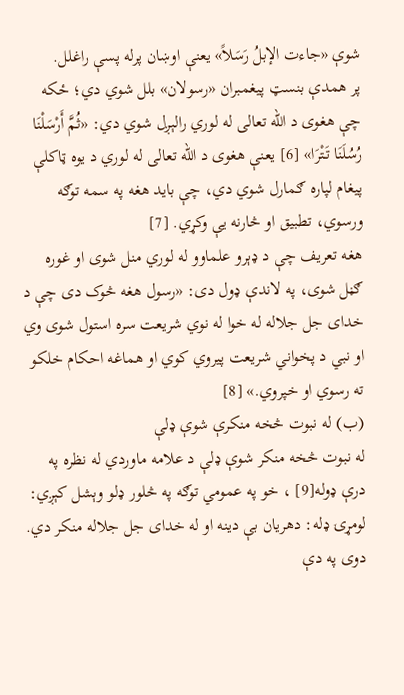شوې «جاءت الإبلُ رَسَلاً» یعنې اوښان پرله پسې راغلل.
پر همدې بنسټ پیغمبران «رسولان» بلل شوي دي؛ ځکه چې هغوی د الله تعالی له لوري رالېږل شوي دي: «ثُمَّ أَرْسَلْنَا رُسُلَنَا تَتْرَا» [6] یعنې هغوی د الله تعالی له لوري د یوه ټاکلې پیغام لپاره ګمارل شوي دي، چې باید هغه په سمه توګه ورسوي، تطبیق او څارنه یې وکړي. [7]
هغه تعریف چې د ډېرو علماوو له لوري منل شوی او غوره ګڼل شوی، په لاندې ډول دی: «رسول هغه څوک دی چې د خدای جل جلاله له خوا له نوي شریعت سره استول شوی وي او نبي د پخواني شریعت پیروي کوي او هماغه احکام خلکو ته رسوي او خپروي.» [8]
(ب) له نبوت څخه منکرې شوې ډلې
له نبوت څخه منکر شوې ډلې د علامه ماوردي له نظره په درې ډوله[9] ، خو په عمومي توګه په څلور ډلو وېشل کېږي:
لومړۍ ډله: دهريان بې دینه او له خدای جل جلاله منکر دي. دوی په دې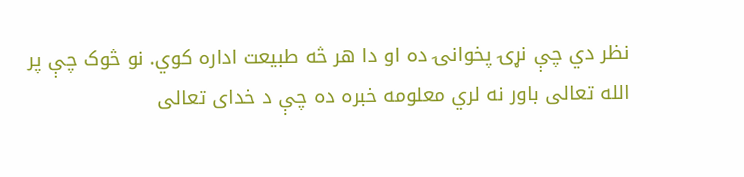نظر دي چې نړۍ پخوانۍ ده او دا هر څه طبیعت اداره کوي. نو څوک چې پر الله تعالی باور نه لري معلومه خبره ده چې د خدای تعالی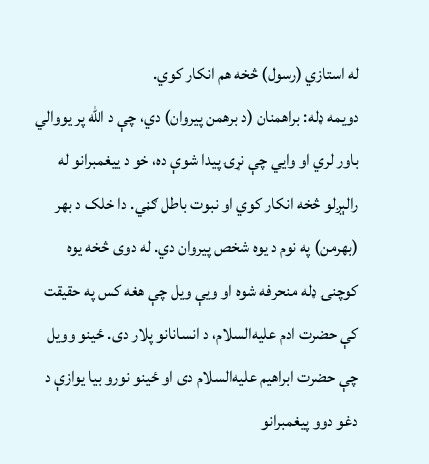له استازي (رسول) څخه هم انکار کوي.
دویمه ډله: براهمنان (د برهمن پیروان) دي، چې د الله پر یووالي باور لري او وايي چې نړۍ پیدا شوې ده، خو د يیغمبرانو له رالېږلو څخه انکار کوي او نبوت باطل ګڼي. دا خلک د بهر (بهرمن) په نوم د یوه شخص پیروان دي. له دوی څخه یوه کوچنۍ ډله منحرفه شوه او ویې ویل چې هغه کس په حقیقت کې حضرت ادم علیه‌السلام، د انسانانو پلار دی. ځینو وویل چې حضرت ابراهیم علیه‌السلام دی او ځینو نورو بیا یوازې د دغو دوو پیغمبرانو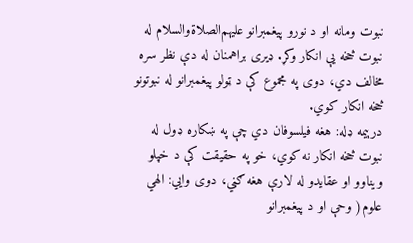نبوت ومانه او د نورو پیغمبرانو علیهم‌الصلاة‌والسلام له نبوت څخه یې انکار وکړ. ډیری براهمنان له دې نظر سره مخالف دي، دوی په مجموع کې د ټولو پیغمبرانو له نبوتونو څخه انکار کوي.
درېیمه ډله: هغه فیلسوفان دي چې په ښکاره ډول له نبوت څخه انکار نه کوي، خو په حقیقت کې د خپلو ویناوو او عقایدو له لارې هغه ګڼي، دوی وايي: الهي علوم( وحې او د پیغمبرانو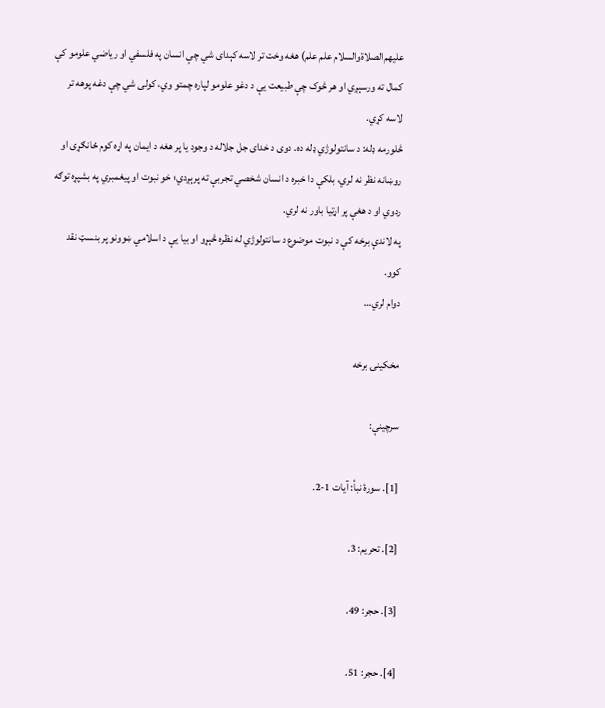علیهم‌الصلاةوالسلام علم علم) هغه وخت تر لاسه کېدای شي چې انسان په فلسفي او ریاضي علومو کې کمال ته ورسېږي او هر څوک چې طبیعت یې د دغو علومو لپاره چمتو وي، کولی شي چې دغه پوهه تر لاسه کړي.
څلورمه ډله: د سانتولوژي ډله ده. دوی د خدای جل جلاله د وجود یا پر هغه د ایمان په اړه کوم ځانګړی او روښانه نظر نه لري، بلکې دا خبره د انسان شخصي تجربې ته پرېږدي؛ خو نبوت او پیغمبري په بشپړه توګه ردوي او د هغې پر اړتیا باور نه لري.
په لاندې برخه کې د نبوت موضوع د سانتولوژي له نظره څېړو او بیا یې د اسلامي ښوونو پر بنسټ نقد کوو.
دوام لري…

مخکینۍ برخه

سرچینې:

[1]. سورۀ نبأ: آیات 1-2.

[2]. تحریم: 3.

[3]. حجر: 49.

[4]. حجر: 51.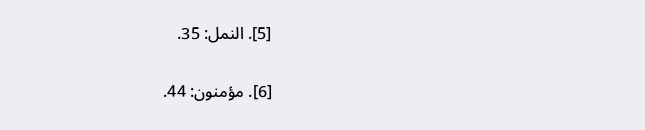[5]. النمل: 35.

[6]. مؤمنون: 44.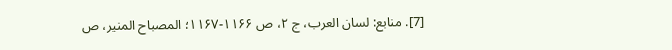[7]. منابع: لسان العرب، ج ۲، ص ۱۱۶۶-۱۱۶۷؛ المصباح المنیر، ص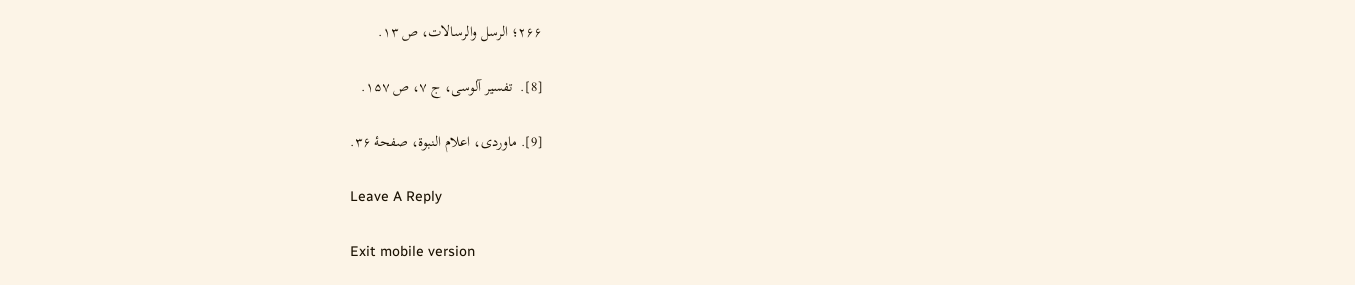۲۶۶؛ الرسل والرسالات، ص ۱۳.

[8].  تفسیر آلوسی، ج ۷، ص ۱۵۷.

[9]. ماوردی، اعلام النبوة، صفحۀ ۳۶.

Leave A Reply

Exit mobile version